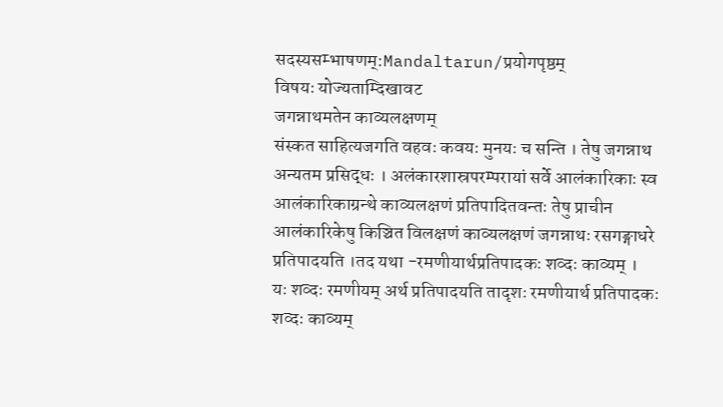सदस्यसम्भाषणम्:Mandaltarun/प्रयोगपृष्ठम्
विषयः योज्यताम्दिखावट
जगन्नाथमतेन काव्यलक्षणम्
संस्कत साहित्यजगति वहवः कवयः मुनयः च सन्ति । तेषु जगन्नाथ अन्यतम प्रसिद्धः । अलंकारशास्रपरम्परायां सर्वे आलंकारिकाः स्व आलंकारिकाग्रन्थे काव्यलक्षणं प्रतिपादितवन्तः तेषु प्राचीन आलंकारिकेषु किञ्चित विलक्षणं काव्यलक्षणं जगन्नाथः रसगङ्गाधरे प्रतिपादयति ।तद यथा -रमणीयार्थप्रतिपादकः शव्दः काव्यम् ।
यः शव्दः रमणीयम् अर्थ प्रतिपादयति तादृशः रमणीयार्थ प्रतिपादकः शव्दः काव्यम्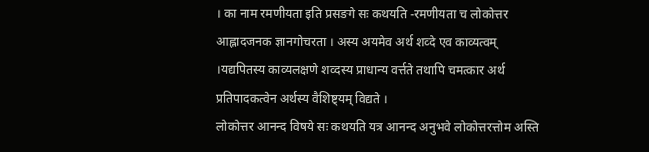। का नाम रमणीयता इति प्रसङगे सः कथयति -रमणीयता च लोकोत्तर आह्लादजनक ज्ञानगोचरता । अस्य अयमेव अर्थ शव्दे एव काव्यत्वम् ।यद्यपितस्य काव्यलक्षणे शव्दस्य प्राधान्य वर्त्तते तथापि चमत्कार अर्थ प्रतिपादकत्वेन अर्थस्य वैशिष्ट्यम् विद्यते ।
लोकोत्तर आनन्द विषये सः कथयति यत्र आनन्द अनुभवे लोकोत्तरत्तोम अस्ति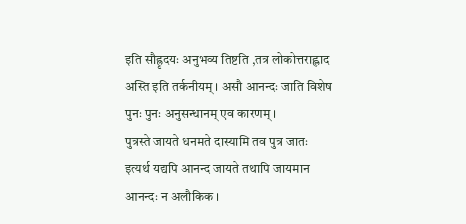इति सौह्रृदयः अनुभव्य तिष्टति ,तत्र लोकोत्तराह्लाद अस्ति इति तर्कनीयम् । असौ आनन्दः जाति विशेष पुनः पुनः अनुसन्धानम् एव कारणम् ।
पुत्रस्ते जायते धनमते दास्यामि तव पुत्र जातः इत्यर्थ यद्यपि आनन्द जायते तथापि जायमान आनन्दः न अलौकिक ।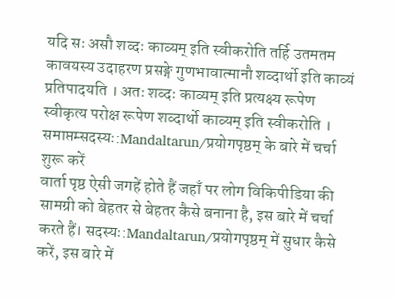यदि सः असौ शव्दः काव्यम् इति स्वीकरोति तर्हि उतमतम कावयस्य उदाहरण प्रसङ्गे गुणभावात्मानौ शव्दार्थो इति काव्यं प्रतिपादयति । अतः शव्दः काव्यम् इति प्रत्यक्ष्य रूपेण स्वीकृत्य परोक्ष रूपेण शव्दार्थो काव्यम् इति स्वीकरोति ।
समाप्तम्सदस्यः:Mandaltarun/प्रयोगपृष्ठम् के बारे में चर्चा शुरू करें
वार्ता पृष्ठ ऐसी जगहें होते हैं जहाँ पर लोग विकिपीडिया की सामग्री को बेहतर से बेहतर कैसे बनाना है, इस बारे में चर्चा करते हैं। सदस्यः:Mandaltarun/प्रयोगपृष्ठम् में सुधार कैसे करें, इस बारे में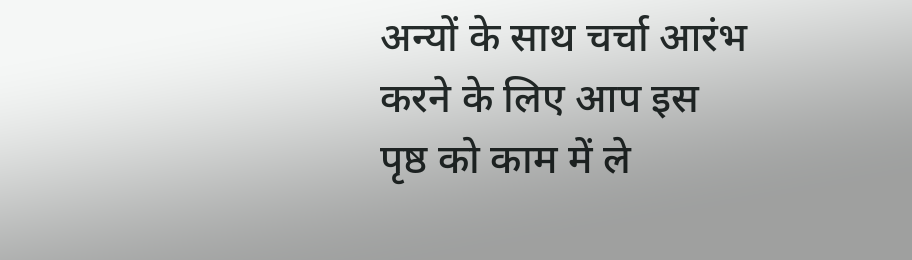अन्यों के साथ चर्चा आरंभ करने के लिए आप इस पृष्ठ को काम में ले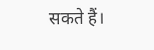सकते हैं।